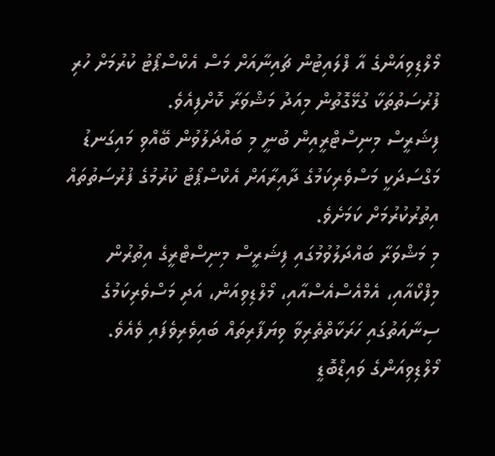މޯލްޑިވިއަންގެ އާ ފްލައިޓުން ޗައިނާއަށް މަސް އެކްސްޕޯޓު ކުރުމަށް ހުރި ފުރުސަތުތަކާ ގުޅޭގޮތުން މިއަދު މަޝްވަރާ ކޮށްފިއެވެ.
ފިޝަރީސް މިނިސްޓްރީއިން ބުނީ މި ބައްދަލުވުން ބޭއްވި މައިގަނޑު މަގްސަދަކީ މަސްވެރިކަމުގެ ދާއިރާއަށް އެކްސްޕޯޓު ކުރުމުގެ ފުރުސަތުތައް އިތުރުކުރުމަށް ކަމަށެވެ.
މި މަޝްވަރާ ބައްދަލުވުމުގައި ފިޝަރީސް މިނިސްޓްރީގެ އިތުރުން މިފްކޯއާއި، އެމްއެސްއެސްއާއި، މޯލްޑިވިއަން، އަދި މަސްވެރިކަމުގެ ސިނާއަތުގައި ހަރަކާތްތެރިވާ ވިޔަފާރިތައް ބައިވެރިވެފައި ވެއެވެ.
މޯލްޑިވިއަންގެ ވައިޑްބޮޑީ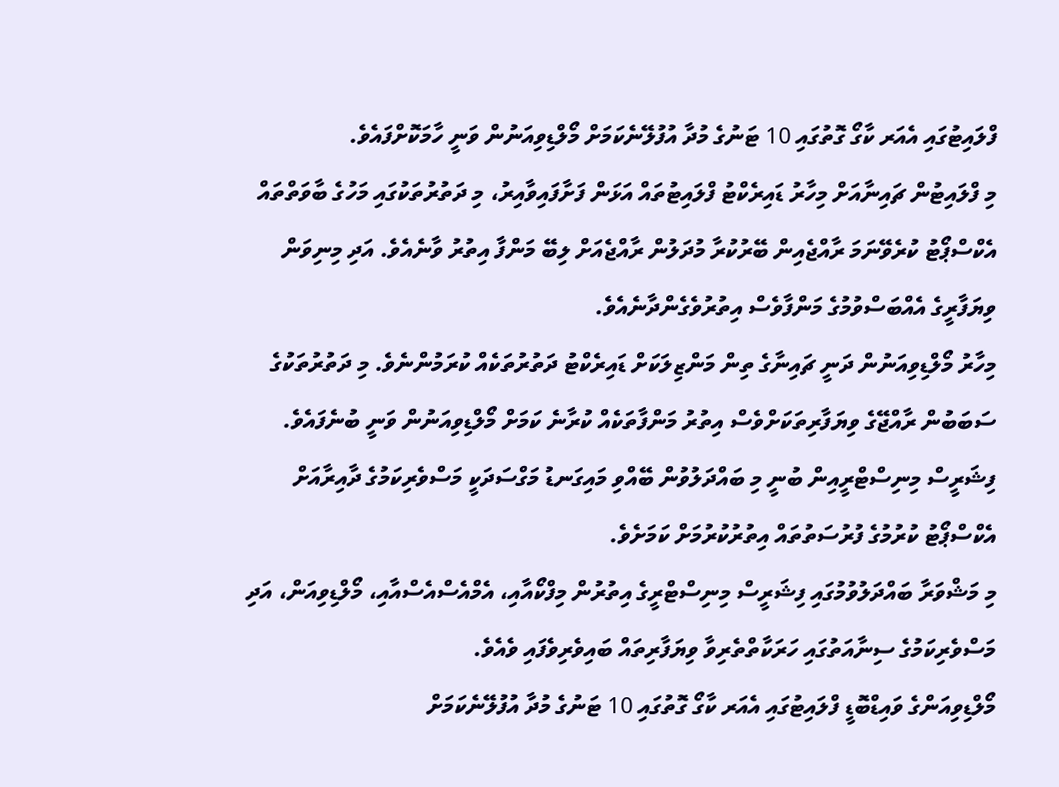ފްލައިޓުގައި އެއަރ ކާގޯ ގޮތުގައި 10 ޓަނުގެ މުދާ އުފުލޭނެކަމަށް މޯލްޑިވިއަނުން ވަނީ ހާމަކޮށްފައެވެ.
މި ފްލައިޓުން ޗައިނާއަށް މިހާރު ޑައިރެކްޓު ފްލައިޓުތައް އަޅަން ފަށާފައިވާއިރު، މި ދަތުރުތަކުގައި މަހުގެ ބާވަތްތައް އެކްސްޕޯޓު ކުރެވޭނަމަ ރާއްޖެއިން ބޭރުކުރާ މުދަލުން ރާއްޖެއަށް ލިބޭ މަންފާ އިތުރު ވާނެއެވެ. އަދި މިނިވަން ވިޔަފާރީގެ އެއްބަސްވުމުގެ މަންފާވެސް އިތުރުވެގެންދާނެއެވެ.
މިހާރު މޯލްޑިވިއަނުން ދަނީ ޗައިނާގެ ތިން މަންޒިލަކަށް ޑައިރެކްޓު ދަތުރުތަކެއް ކުރަމުންނެވެ. މި ދަތުރުތަކުގެ ސަބަބުން ރާއްޖޭގެ ވިޔަފާރިތަކަށްވެސް އިތުރު މަންފާތަކެއް ކުރާނެ ކަމަށް މޯލްޑިވިއަނުން ވަނީ ބުނެފައެވެ.
ފިޝަރީސް މިނިސްޓްރީއިން ބުނީ މި ބައްދަލުވުން ބޭއްވި މައިގަނޑު މަގްސަދަކީ މަސްވެރިކަމުގެ ދާއިރާއަށް އެކްސްޕޯޓު ކުރުމުގެ ފުރުސަތުތައް އިތުރުކުރުމަށް ކަމަށެވެ.
މި މަޝްވަރާ ބައްދަލުވުމުގައި ފިޝަރީސް މިނިސްޓްރީގެ އިތުރުން މިފްކޯއާއި، އެމްއެސްއެސްއާއި، މޯލްޑިވިއަން، އަދި މަސްވެރިކަމުގެ ސިނާއަތުގައި ހަރަކާތްތެރިވާ ވިޔަފާރިތައް ބައިވެރިވެފައި ވެއެވެ.
މޯލްޑިވިއަންގެ ވައިޑްބޮޑީ ފްލައިޓުގައި އެއަރ ކާގޯ ގޮތުގައި 10 ޓަނުގެ މުދާ އުފުލޭނެކަމަށް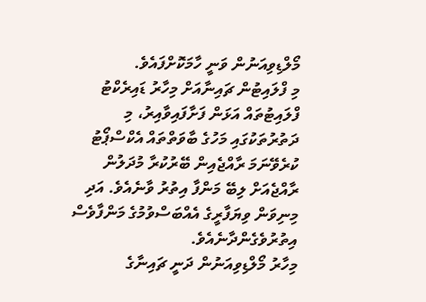މޯލްޑިވިއަނުން ވަނީ ހާމަކޮށްފައެވެ.
މި ފްލައިޓުން ޗައިނާއަށް މިހާރު ޑައިރެކްޓު ފްލައިޓުތައް އަޅަން ފަށާފައިވާއިރު، މި ދަތުރުތަކުގައި މަހުގެ ބާވަތްތައް އެކްސްޕޯޓު ކުރެވޭނަމަ ރާއްޖެއިން ބޭރުކުރާ މުދަލުން ރާއްޖެއަށް ލިބޭ މަންފާ އިތުރު ވާނެއެވެ. އަދި މިނިވަން ވިޔަފާރީގެ އެއްބަސްވުމުގެ މަންފާވެސް އިތުރުވެގެންދާނެއެވެ.
މިހާރު މޯލްޑިވިއަނުން ދަނީ ޗައިނާގެ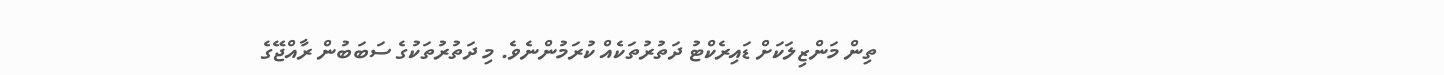ތިން މަންޒިލަކަށް ޑައިރެކްޓު ދަތުރުތަކެއް ކުރަމުންނެވެ. މި ދަތުރުތަކުގެ ސަބަބުން ރާއްޖޭގެ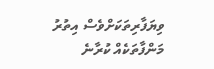ވިޔަފާރިތަކަށްވެސް އިތުރު މަންފާތަކެއް ކުރާނެ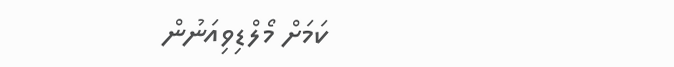ކަމަށް މޯލްޑިވިއަނުން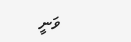ވަނީ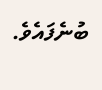ބުނެފައެވެ.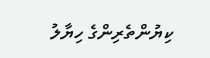ކިޔުންތެރިންގެ ހިޔާލު